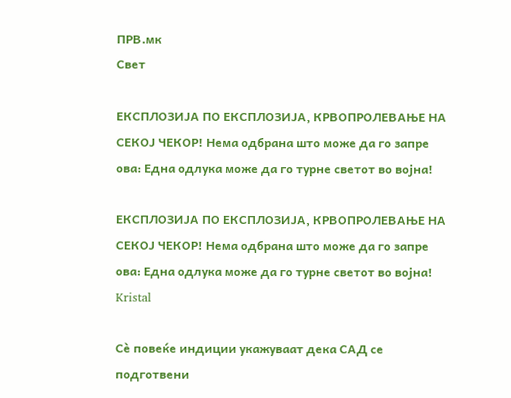ПРВ.мк
Свет

ЕКСПЛОЗИЈА ПО ЕКСПЛОЗИЈА, КРВОПРОЛЕВАЊЕ НА СЕКОЈ ЧЕКОР! Нема одбрана што може да го запре ова: Една одлука може да го турне светот во војна!

ЕКСПЛОЗИЈА ПО ЕКСПЛОЗИЈА, КРВОПРОЛЕВАЊЕ НА СЕКОЈ ЧЕКОР! Нема одбрана што може да го запре ова: Една одлука може да го турне светот во војна!
Kristal

Сè повеќе индиции укажуваат дека САД се подготвени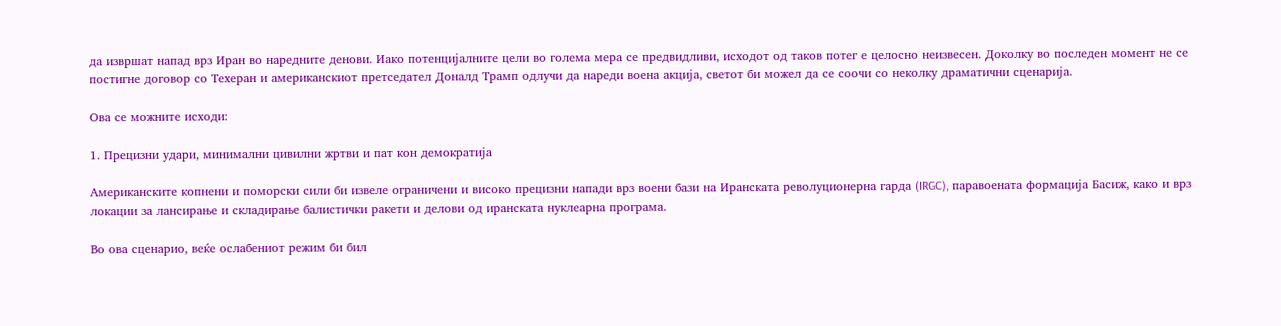да извршат напад врз Иран во наредните денови. Иако потенцијалните цели во голема мера се предвидливи, исходот од таков потег е целосно неизвесен. Доколку во последен момент не се постигне договор со Техеран и американскиот претседател Доналд Трамп одлучи да нареди воена акција, светот би можел да се соочи со неколку драматични сценарија.

Ова се можните исходи:

1. Прецизни удари, минимални цивилни жртви и пат кон демократија

Американските копнени и поморски сили би извеле ограничени и високо прецизни напади врз воени бази на Иранската револуционерна гарда (IRGC), паравоената формација Басиж, како и врз локации за лансирање и складирање балистички ракети и делови од иранската нуклеарна програма.

Во ова сценарио, веќе ослабениот режим би бил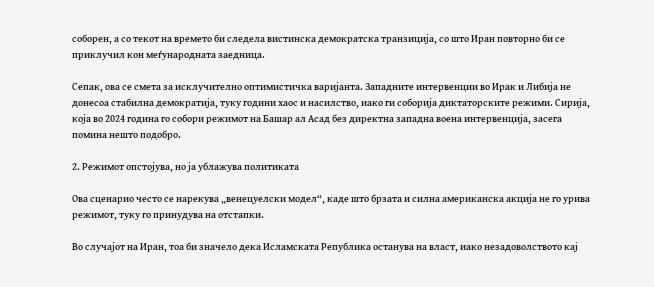соборен, а со текот на времето би следела вистинска демократска транзиција, со што Иран повторно би се приклучил кон меѓународната заедница.

Сепак, ова се смета за исклучително оптимистичка варијанта. Западните интервенции во Ирак и Либија не донесоа стабилна демократија, туку години хаос и насилство, иако ги соборија диктаторските режими. Сирија, која во 2024 година го собори режимот на Башар ал Асад без директна западна воена интервенција, засега помина нешто подобро.

2. Режимот опстојува, но ја ублажува политиката

Ова сценарио често се нарекува „венецуелски модел“, каде што брзата и силна американска акција не го урива режимот, туку го принудува на отстапки.

Во случајот на Иран, тоа би значело дека Исламската Република останува на власт, иако незадоволството кај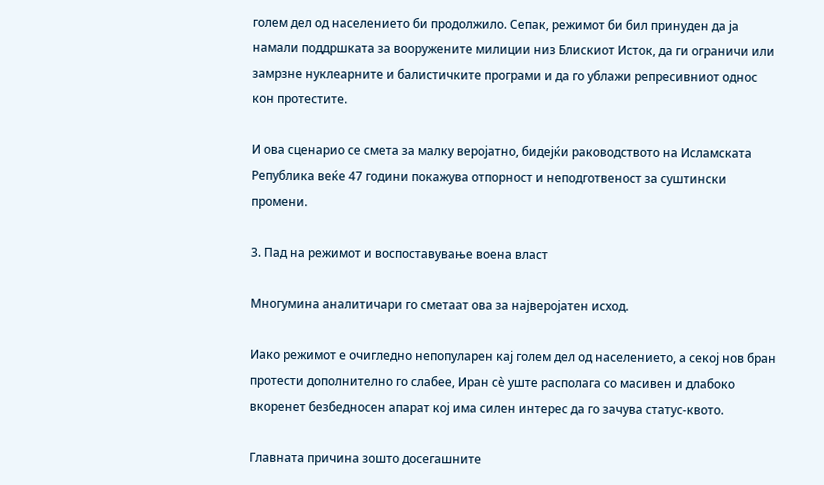голем дел од населението би продолжило. Сепак, режимот би бил принуден да ја намали поддршката за вооружените милиции низ Блискиот Исток, да ги ограничи или замрзне нуклеарните и балистичките програми и да го ублажи репресивниот однос кон протестите.

И ова сценарио се смета за малку веројатно, бидејќи раководството на Исламската Република веќе 47 години покажува отпорност и неподготвеност за суштински промени.

3. Пад на режимот и воспоставување воена власт

Многумина аналитичари го сметаат ова за најверојатен исход.

Иако режимот е очигледно непопуларен кај голем дел од населението, а секој нов бран протести дополнително го слабее, Иран сè уште располага со масивен и длабоко вкоренет безбедносен апарат кој има силен интерес да го зачува статус-квото.

Главната причина зошто досегашните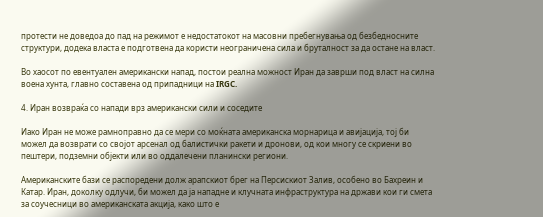протести не доведоа до пад на режимот е недостатокот на масовни пребегнувања од безбедносните структури, додека власта е подготвена да користи неограничена сила и бруталност за да остане на власт.

Во хаосот по евентуален американски напад, постои реална можност Иран да заврши под власт на силна воена хунта, главно составена од припадници на IRGC.

4. Иран возвраќа со напади врз американски сили и соседите

Иако Иран не може рамноправно да се мери со моќната американска морнарица и авијација, тој би можел да возврати со својот арсенал од балистички ракети и дронови, од кои многу се скриени во пештери, подземни објекти или во оддалечени планински региони.

Американските бази се распоредени долж арапскиот брег на Персискиот Залив, особено во Бахреин и Катар. Иран, доколку одлучи, би можел да ја нападне и клучната инфраструктура на држави кои ги смета за соучесници во американската акција, како што е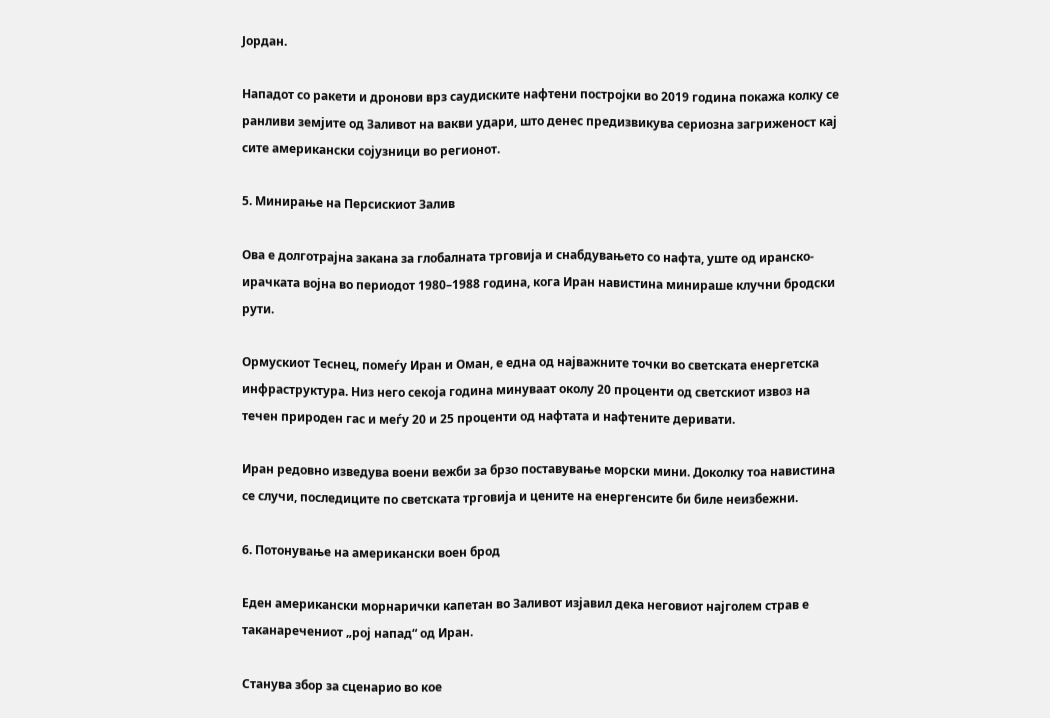Јордан.

Нападот со ракети и дронови врз саудиските нафтени постројки во 2019 година покажа колку се ранливи земјите од Заливот на вакви удари, што денес предизвикува сериозна загриженост кај сите американски сојузници во регионот.

5. Минирање на Персискиот Залив

Ова е долготрајна закана за глобалната трговија и снабдувањето со нафта, уште од иранско-ирачката војна во периодот 1980–1988 година, кога Иран навистина минираше клучни бродски рути.

Ормускиот Теснец, помеѓу Иран и Оман, е една од најважните точки во светската енергетска инфраструктура. Низ него секоја година минуваат околу 20 проценти од светскиот извоз на течен природен гас и меѓу 20 и 25 проценти од нафтата и нафтените деривати.

Иран редовно изведува воени вежби за брзо поставување морски мини. Доколку тоа навистина се случи, последиците по светската трговија и цените на енергенсите би биле неизбежни.

6. Потонување на американски воен брод

Еден американски морнарички капетан во Заливот изјавил дека неговиот најголем страв е таканаречениот „рој напад“ од Иран.

Станува збор за сценарио во кое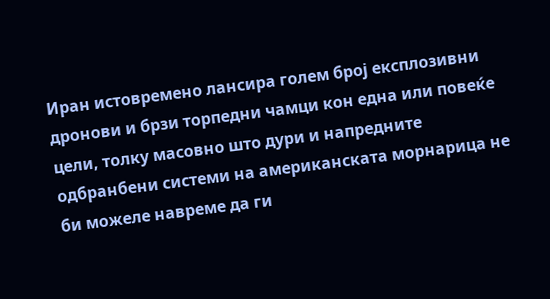Иран истовремено лансира голем број експлозивни дронови и брзи торпедни чамци кон една или повеќе цели, толку масовно што дури и напредните одбранбени системи на американската морнарица не би можеле навреме да ги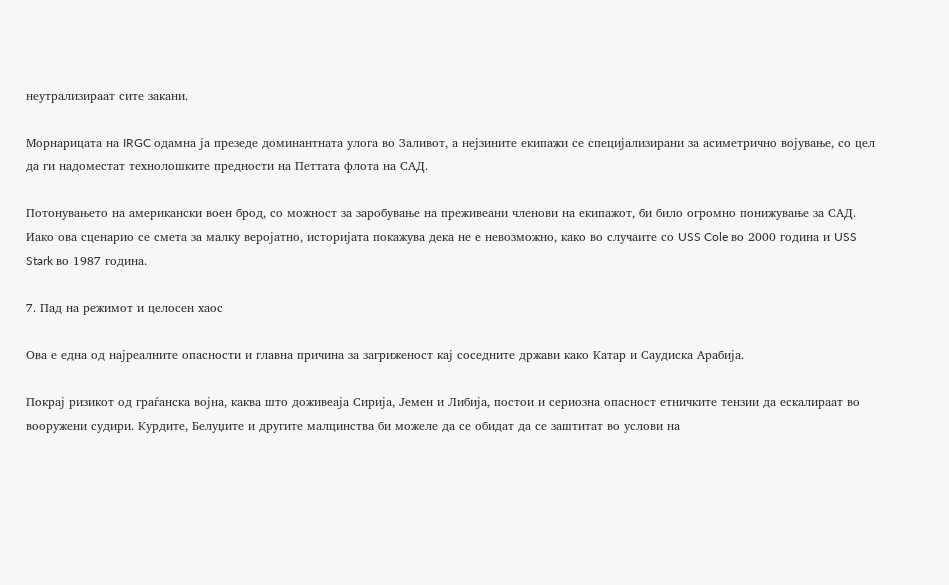неутрализираат сите закани.

Морнарицата на IRGC одамна ја презеде доминантната улога во Заливот, а нејзините екипажи се специјализирани за асиметрично војување, со цел да ги надоместат технолошките предности на Петтата флота на САД.

Потонувањето на американски воен брод, со можност за заробување на преживеани членови на екипажот, би било огромно понижување за САД. Иако ова сценарио се смета за малку веројатно, историјата покажува дека не е невозможно, како во случаите со USS Cole во 2000 година и USS Stark во 1987 година.

7. Пад на режимот и целосен хаос

Ова е една од најреалните опасности и главна причина за загриженост кај соседните држави како Катар и Саудиска Арабија.

Покрај ризикот од граѓанска војна, каква што доживеаја Сирија, Јемен и Либија, постои и сериозна опасност етничките тензии да ескалираат во вооружени судири. Курдите, Белуџите и другите малцинства би можеле да се обидат да се заштитат во услови на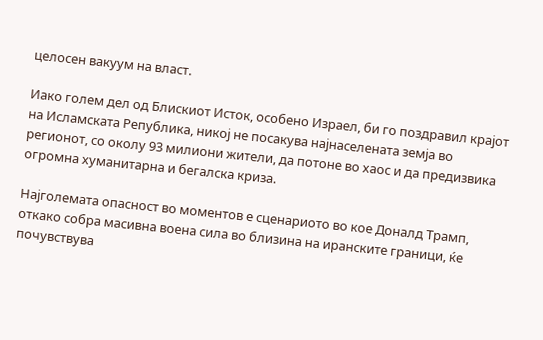целосен вакуум на власт.

Иако голем дел од Блискиот Исток, особено Израел, би го поздравил крајот на Исламската Република, никој не посакува најнаселената земја во регионот, со околу 93 милиони жители, да потоне во хаос и да предизвика огромна хуманитарна и бегалска криза.

Најголемата опасност во моментов е сценариото во кое Доналд Трамп, откако собра масивна воена сила во близина на иранските граници, ќе почувствува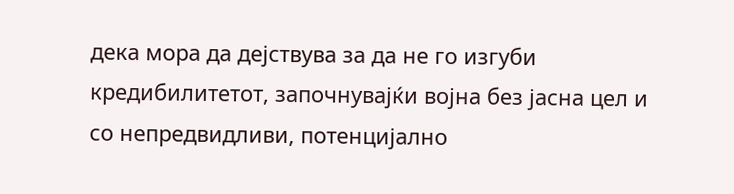дека мора да дејствува за да не го изгуби кредибилитетот, започнувајќи војна без јасна цел и со непредвидливи, потенцијално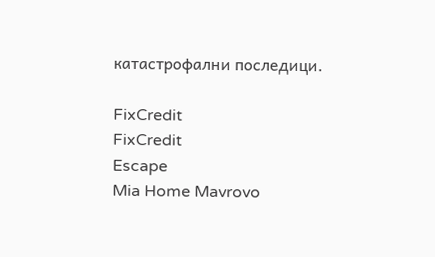катастрофални последици.

FixCredit
FixCredit
Escape
Mia Home Mavrovo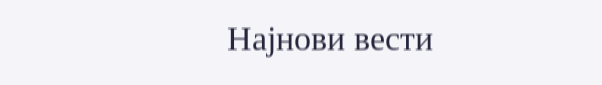Најнови вести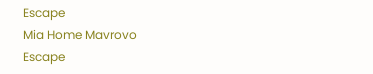Escape
Mia Home Mavrovo
Escape